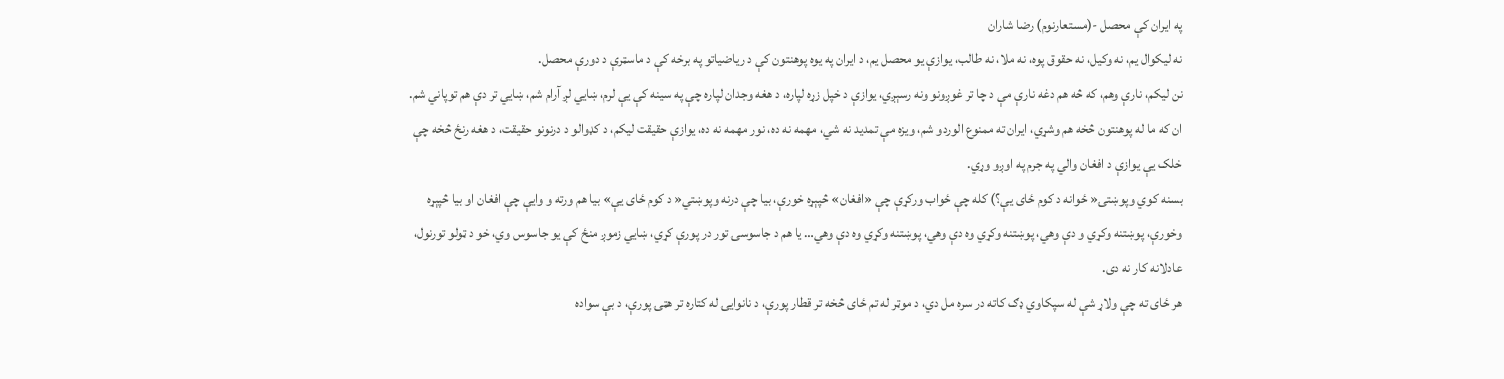په ایران کې محصل -(مستعارنوم) رضا شاران
نه لیکوال یم، نه وکیل، نه حقوق پوه، نه ملا، نه طالب، یوازې یو محصل یم، د ایران په یوه پوهنتون کې د ریاضیاتو په برخه کې د ماسټرې د دورې محصل.
نن لیکم، نارې وهم، که څه هم دغه نارې مې د چا تر غوږونو ونه رسېږي، یوازې د خپل زړه لپاره، د هغه وجدان لپاره چې په سینه کې یې لرم، ښايي لږ آرام شم، ښايي تر دې هم توپاني شم.
ان که ما له پوهنتون څخه هم وشړي، ایران ته ممنوع الوردو شم، ویزه مې تمدید نه شي، مهمه نه ده، نور مهمه نه ده، یوازې حقیقت لیکم، د کډوالو د درنونو حقیقت، د هغه رنځ څخه چې خلک یې یوازې د افغان والي په جرم په اوږو وړي.
بسنه کوي وپوښتۍ« ځوانه د کوم ځای یې؟) کله چې ځواب ورکړې چې «افغان» څپېړه خورې، بیا چې درنه وپوښتي« د کوم ځای یې» بیا هم ورته و وايې چې افغان او بیا څپېړه وخورې، پوښتنه وکړي و دې وهي، پوښتنه وکړي وه دې وهي، پوښتنه وکړي وه دې وهي… یا هم د جاسوسۍ تور در پورې کړي، ښايي زموږ منځ کې یو جاسوس وي، خو د ټولو تورنول، عادلانه کار نه دی.
هر ځای ته چې ولاړ شې له سپکاوي ډګ کاته در سره مل دي، د موټر له تم ځای څخه تر قطار پورې، د نانوایۍ له کتاره تر هټۍ پورې، د بې سواده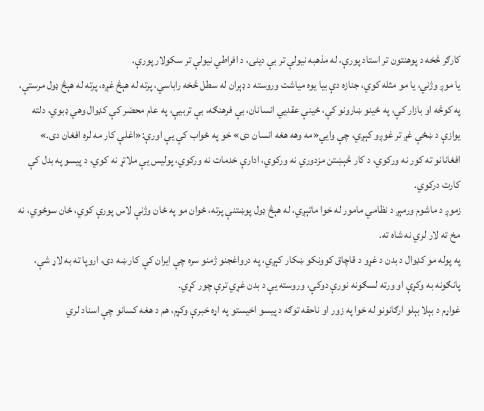کارګر څخه د پوهنتون تر استاد پورې، له مذهبه نیولې تر بې دینۍ، د افراطي نیولې تر سکولار پورې.
یا موږ وژني، یا مو مثله کوي، جنازه دې بیا یوه میاشت وروسته د ډېران له سطل څخه راباسي، پرته له هېڅ غږه، پرته له هېڅ ډول مرستې، په کوڅه او بازار کې، په ځينو ښارونو کې، ځینې عقديي انسانان، بې فرهنګه، بې تربیې، په عام محضر کې کډوال وهي ډبوي، دلته یوازې د ښځې غږ تر غوږو کېږي، چې وايي«مه وهه هغه انسان دی» خو په ځواب کې یې اورې:«اغلې کار مه لره افغان دی.»
افغانانو ته کور نه ورکوي، د کار څېښتن مزدوري نه ورکوي، ادارې خدمات نه ورکوي، پولیس یې ملاتړ نه کوي، د پيسو په بدل کې کارت درکوي.
زموږ د ماشوم ورمېږ د نظامي مامور له خوا ماتېږي، له هېڅ ډول پوښتنې پرته، ځوان مو په ځان وژنې لاس پورې کوي، ځان سوځوي، نه مخ ته لار لري نه شاه ته.
په پوله مو کډوال د بدن د غړو د قاچاق کوونکو ښکار کېږي، په درواغجنو ژمنو سره چې ایران کې کار ښه دی، اروپا ته به لاړ شې، پانګونه به وکړې او ورته لسګونه نورې دوکې، وروسته یې د بدن غړي ترې چور کړي.
غواړم د بېلا بېلو ارګانونو له خوا په زور او ناحقه توګه د پیسو اخیستو په اړه خبرې وکړم، هم د هغه کسانو چې اسناد لري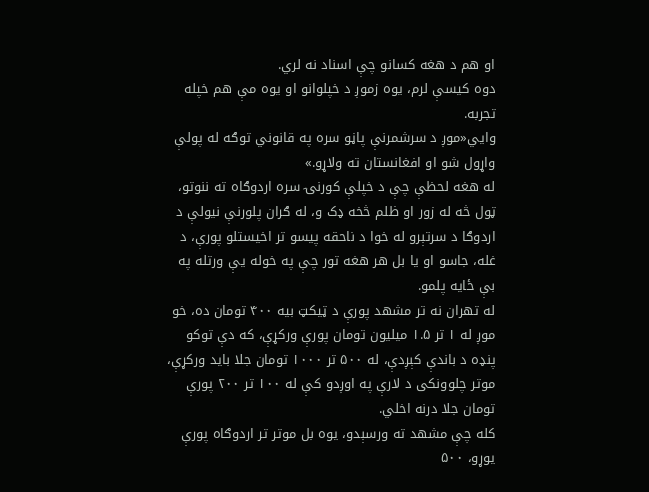او هم د هغه کسانو چې اسناد نه لري.
دوه کیسې لرم، یوه زموږ د خپلوانو او یوه مې هم خپله تجربه.
وايي«موږ د سرشمرنې پاڼو سره په قانوني توګه له پولې واړول شو او افغانستان ته ولاړو.»
له هغه لحظې چې د خپلې کورنۍ سره اردوګاه ته ننوتو، ټول څه له زور او ظلم څخه ډک و، له ګران پلورنې نیولې د اردوګا د سرتېرو له خوا د ناحقه پیسو تر اخیستلو پورې، د غله، جاسو او یا بل هر هغه تور چې په خوله یې ورتله په بې ځایه پلمو.
له تهران نه تر مشهد پورې د ټیکټ بیه ۴۰۰ تومان ده، خو موږ له ۱ تر ۱.۵ میلیون تومان پورې ورکړې، که دې توکو پنډه د باندې کېږدې، له ۵۰۰ تر ۱۰۰۰ تومان جلا باید ورکړې، موتر چلوونکی د لارې په اوږدو کې له ۱۰۰ تر ۲۰۰ پورې تومان جلا درنه اخلي.
کله چې مشهد ته ورسېدو، یوه بل موتر تر اردوګاه پورې یوړو، ۵۰۰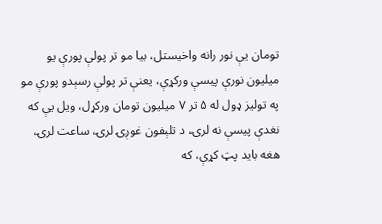تومان یې نور رانه واخیستل، بیا مو تر پولې پورې یو میلیون نورې پیسې ورکړې، یعنې تر پولې رسېدو پورې مو په تولیز ډول له ۵ تر ۷ میلیون تومان ورکړل، ویل یې که نغدې پیسې نه لرۍ، د تلېفون غوږۍ لرۍ، ساعت لرۍ، هغه باید پټ کړې، که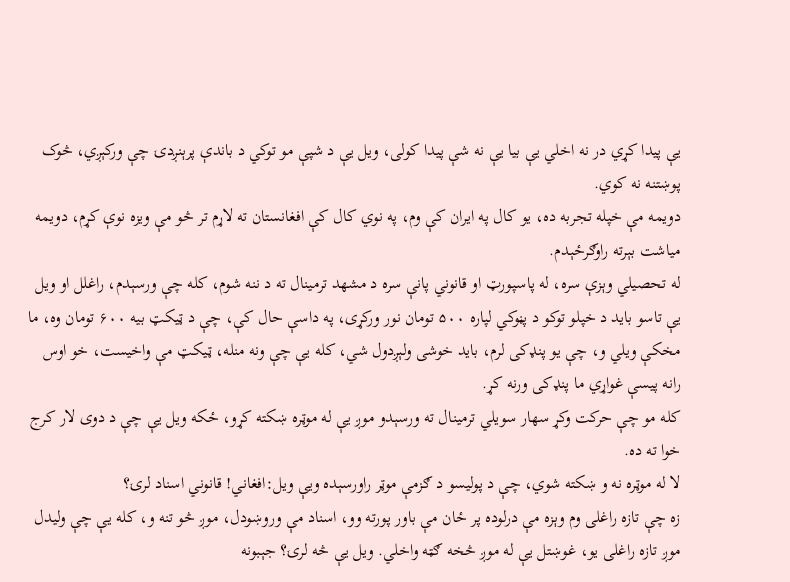یې پیدا کړي در نه اخلي یې بیا یې نه شې پیدا کولی، ویل یې د شپې مو توکي د باندې پرېنږدۍ چې ورکېږي، څوک پوښتنه نه کوي.
دویمه مې خپله تجربه ده، یو کال په ایران کې وم، په نوي کال کې افغانستان ته لاړم تر څو مې ویزه نوې کړم، دویمه میاشت بېرته راوګرځېدم.
له تحصیلي وېزې سره، له پاسپورټ او قانوني پانې سره د مشهد ترمینال ته د ننه شوم، کله چې ورسېدم، راغلل او ویل یې تاسو باید د خپلو توکو د پڼوکي لپاره ۵۰۰ تومان نور ورکړی، په داسې حال کې، چې د ټیکټ بیه ۶۰۰ تومان وه، ما مخکې ویلي و، چې یو پنډکی لرم، باید خوشی ولېږدول شي، کله یې چې ونه منله، ټیکټ مې واخیست، خو اوس رانه پیسې غواړي ما پنډکی ورنه کړ.
کله مو چې حرکت وکړ سهار سویلي ترمینال ته ورسېدو موږ یې له موټره ښکته کړو، ځکه ویل یې چې د دوی لار کرج خوا ته ده.
لا له موټره نه و ښکته شوي، چې د پولیسو د ګزمې موټر راورسېده ویې ویل:افغاني! قانوني اسناد لرۍ؟
زه چې تازه راغلی وم وېزه مې درلوده پر ځان مې باور پورته وو، اسناد مې وروښودل، موږ څو تنه و، کله یې چې ولیدل موږ تازه راغلی یو، غوښتل یې له موږ څخه ګټه واخلي. ویل یې څه لرۍ؟ جېبونه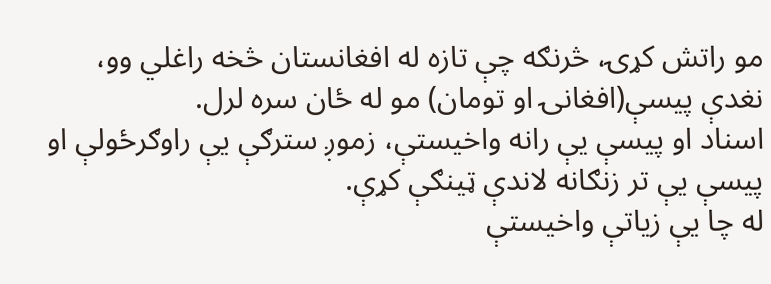مو راتش کړۍ، څرنګه چې تازه له افغانستان څخه راغلي وو، نغدې پیسې(افغانۍ او تومان) مو له ځان سره لرل.
اسناد او پیسې یې رانه واخیستې، زموږ سترګې یې راوګرځولې او پیسې یې تر زنګانه لاندې ټینګې کړې.
له چا یې زیاتې واخیستې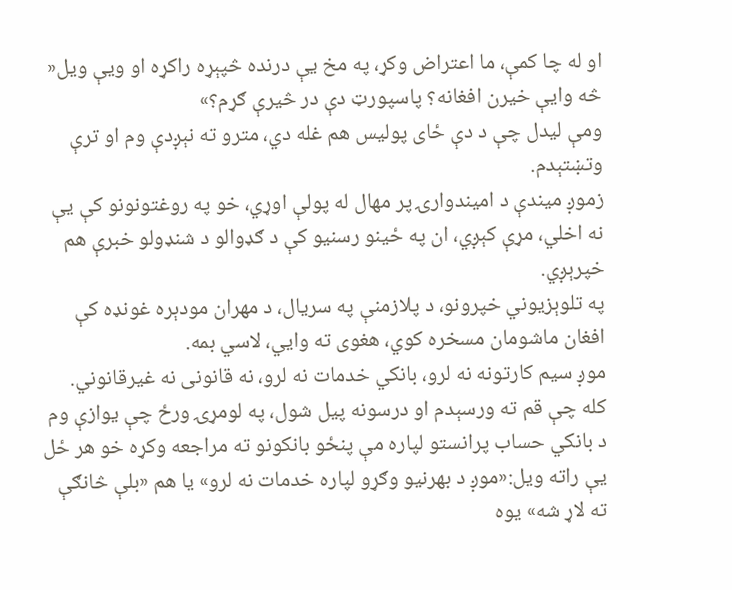او له چا کمې، ما اعتراض وکړ، په مخ یې درنده څپېړه راکړه او ویې ویل« څه وایې خیرن افغانه؟ پاسپورټ دې در څیرې ګړم؟»
ومې لیدل چې د دې ځای پولیس هم غله دي، مترو ته نېږدې وم او ترې وتښتېدم.
زموږ میندې د امیندوارۍ پر مهال له پولې اوړي، خو په روغتونونو کې یې نه اخلي، مړې کېږي، ان په ځينو رسنیو کې د ګډوالو د شنډولو خبرې هم خپرېږي.
په تلوېزیوني خپرونو، د پلازمنې په سریال، د مهران مودېره غونډه کې افغان ماشومان مسخره کوي، هغوی ته وايي، لاسي بمه.
موږ سیم کارتونه نه لرو، بانکي خدمات نه لرو، نه قانونی نه غیرقانوني.
کله چې قم ته ورسېدم او درسونه پیل شول، په لومړۍ ورځ چې یوازې وم د بانکي حساب پرانستو لپاره مې پنځو بانکونو ته مراجعه وکړه خو هر ځل یې راته ویل:«موږ د بهرنیو وګړو لپاره خدمات نه لرو» یا هم «بلې څانګې ته لاړ شه» یوه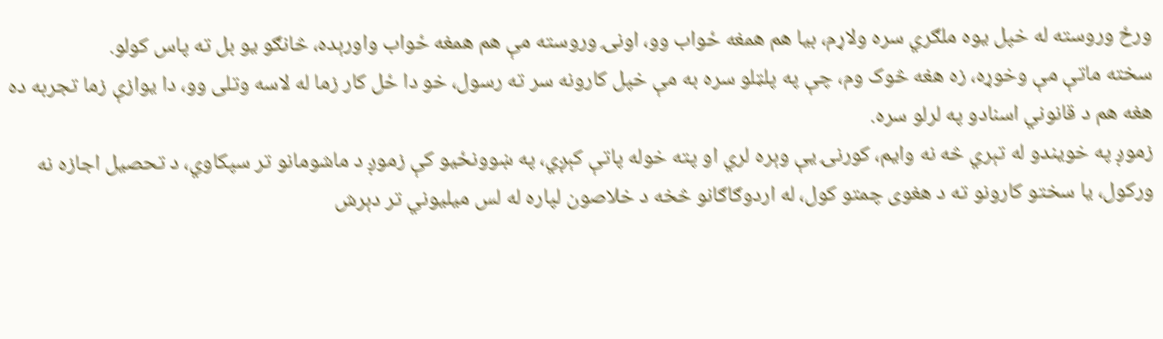ورځ وروسته له خپل یوه ملګري سره ولاړم، بیا هم همغه ځواب وو، اونۍ وروسته مې هم همغه ځواب واورېده، څانګو یو بل ته پاس کولو.
سخته ماتې مې وخوړه، زه هغه څوک وم، چې په پلټلو سره به مې خپل کارونه سر ته رسول، خو دا ځل کار زما له لاسه وتلی وو، دا یوازې زما تجربه ده هغه هم د قانوني اسنادو په لرلو سره.
زموږ په خویندو له تېري څه نه وایم، کورنۍ یې وېره لري او پته خوله پاتې کېږي، په ښوونځيو کې زموږ د ماشومانو تر سپکاوي، د تحصیل اجازه نه ورکول، یا سختو کارونو ته د هغوی چمتو کول، له اردوګاګانو څخه د خلاصون لپاره له لس میلیوني تر دېرش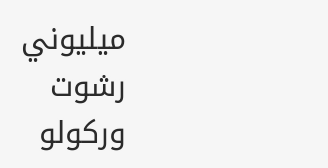میلیوني رشوت ورکولو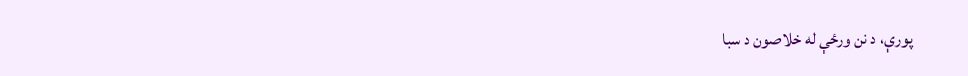پورې، د نن ورځې له خلاصون د سبا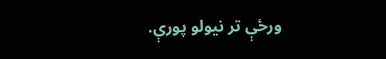ورځې تر نیولو پورې.